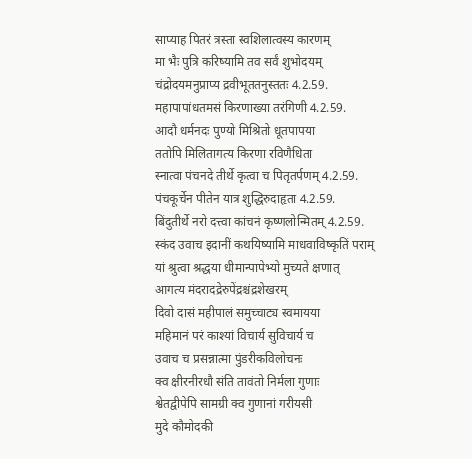साप्याह पितरं त्रस्ता स्वशिलात्वस्य कारणम्
मा भैः पुत्रि करिष्यामि तव सर्वं शुभोदयम्
चंद्रोदयमनुप्राप्य द्रवीभूततनुस्ततः 4.2.59.
महापापांधतमसं किरणाख्या तरंगिणी 4.2.59.
आदौ धर्मनदः पुण्यो मिश्रितो धूतपापया
ततोपि मिलितागत्य किरणा रविणैधिता
स्नात्वा पंचनदे तीर्थे कृत्वा च पितृतर्पणम् 4.2.59.
पंचकूर्चेन पीतेन यात्र शुद्धिरुदाहृता 4.2.59.
बिंदुतीर्थे नरो दत्त्वा कांचनं कृष्णलोन्मितम् 4.2.59.
स्कंद उवाच इदानीं कथयिष्यामि माधवाविष्कृतिं पराम्
यां श्रुत्वा श्रद्धया धीमान्पापेभ्यो मुच्यते क्षणात्
आगत्य मंदरादद्रेरुपेंद्रश्चंद्रशेखरम्
दिवो दासं महीपालं समुच्चाट्य स्वमायया
महिमानं परं काश्यां विचार्य सुविचार्य च
उवाच च प्रसन्नात्मा पुंडरीकविलोचनः
क्व क्षीरनीरधौ संति तावंतो निर्मला गुणाः
श्वेतद्वीपेपि सामग्री क्व गुणानां गरीयसी
मुदे कौमोदकी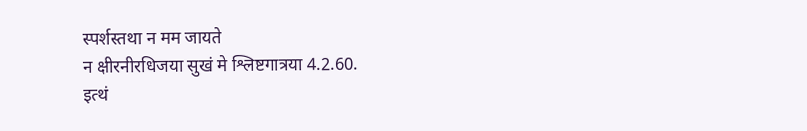स्पर्शस्तथा न मम जायते
न क्षीरनीरधिजया सुखं मे श्लिष्टगात्रया 4.2.60.
इत्थं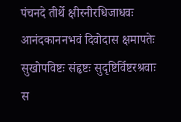पंचनदे तीर्थे क्षीरनीरधिजाधवः
आनंदकाननभवं दिवोदास क्षमापतेः
सुखोपविष्टः संहृष्टः सुदृष्टिर्विष्टरश्रवाः
स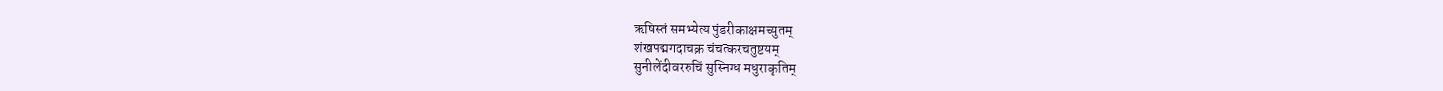ऋषिस्तं समभ्येत्य पुंडरीकाक्षमच्युतम्
शंखपद्मगदाचक्र चंचत्करचतुष्टयम्
सुनीलेंदीवररुचिं सुस्निग्ध मधुराकृतिम्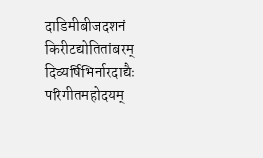दाडिमीबीजदशनं किरीटद्योतितांबरम्
दिव्यर्षिभिर्नारदाद्यैः परिगीतमहोदयम्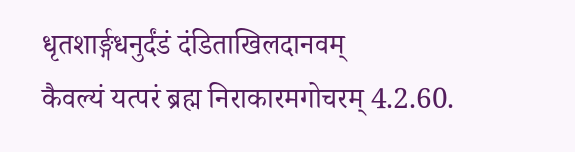धृतशार्ङ्गधनुर्दंडं दंडिताखिलदानवम्
कैवल्यं यत्परं ब्रह्म निराकारमगोचरम् 4.2.60.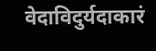वेदाविदुर्यदाकारं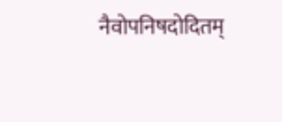नैवोपनिषदोदितम्